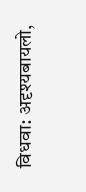विधवा: अदृश्यबायलो,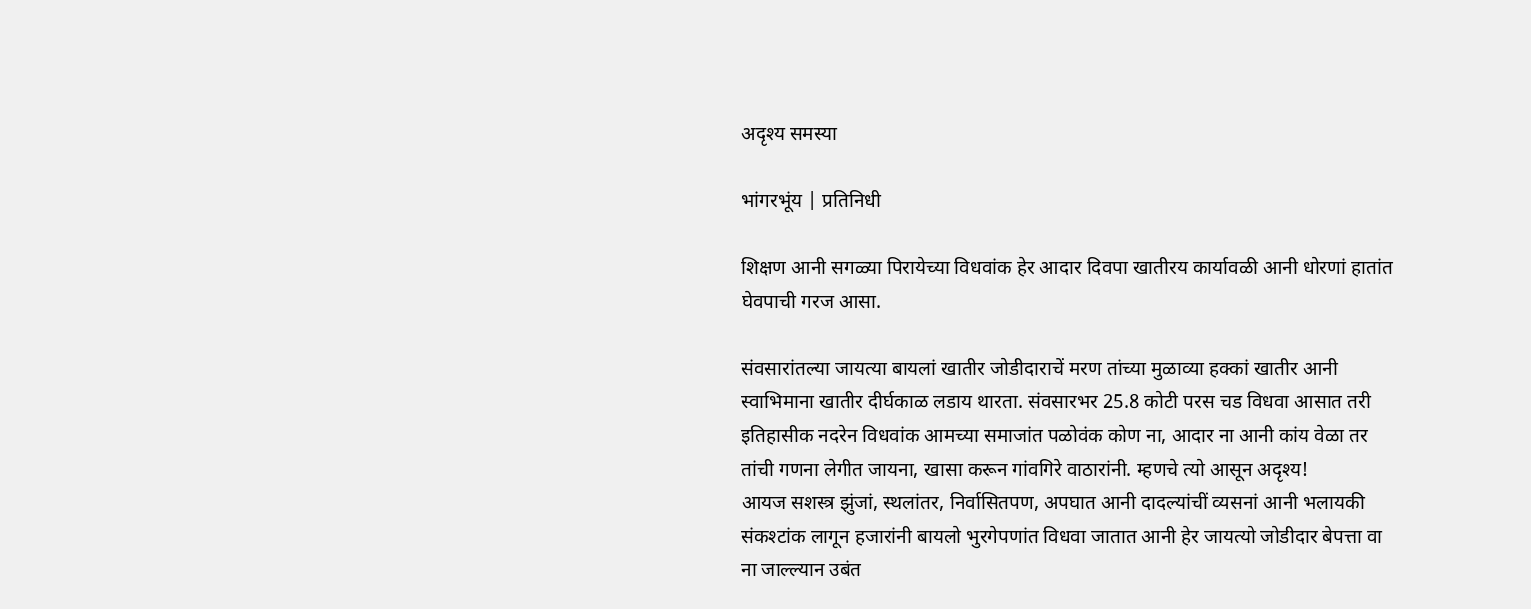अदृश्य समस्या

भांगरभूंय | प्रतिनिधी

शिक्षण आनी सगळ्या पिरायेच्या विधवांक हेर आदार दिवपा खातीरय कार्यावळी आनी धोरणां हातांत घेवपाची गरज आसा.

संवसारांतल्या जायत्या बायलां खातीर जोडीदाराचें मरण तांच्या मुळाव्या हक्कां खातीर आनी स्वाभिमाना खातीर दीर्घकाळ लडाय थारता. संवसारभर 25.8 कोटी परस चड विधवा आसात तरी इतिहासीक नदरेन विधवांक आमच्या समाजांत पळोवंक कोण ना, आदार ना आनी कांय वेळा तर तांची गणना लेगीत जायना, खासा करून गांवगिरे वाठारांनी. म्हणचे त्यो आसून अदृश्य!
आयज सशस्त्र झुंजां, स्थलांतर, निर्वासितपण, अपघात आनी दादल्यांचीं व्यसनां आनी भलायकी संकश्टांक लागून हजारांनी बायलो भुरगेपणांत विधवा जातात आनी हेर जायत्यो जोडीदार बेपत्ता वा ना जाल्ल्यान उबंत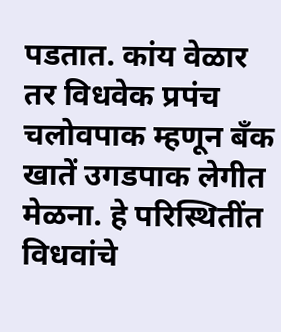पडतात. कांय वेळार तर विधवेक प्रपंच चलोवपाक म्हणून बँक खातें उगडपाक लेगीत मेळना. हे परिस्थितींत विधवांचे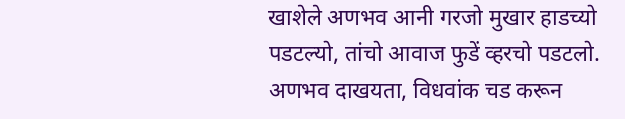खाशेले अणभव आनी गरजो मुखार हाडच्यो पडटल्यो, तांचो आवाज फुडें व्हरचो पडटलो.
अणभव दाखयता, विधवांक चड करून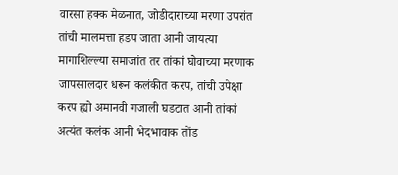वारसा हक्क मेळनात, जोडीदाराच्या मरणा उपरांत तांची मालमत्ता हडप जाता आनी जायत्या मागाशिल्ल्या समाजांत तर तांकां घोवाच्या मरणाक जापसालदार धरून कलंकीत करप, तांची उपेक्षा करप ह्यो अमानवी गजाली घडटात आनी तांकां अत्यंत कलंक आनी भेदभावाक तोंड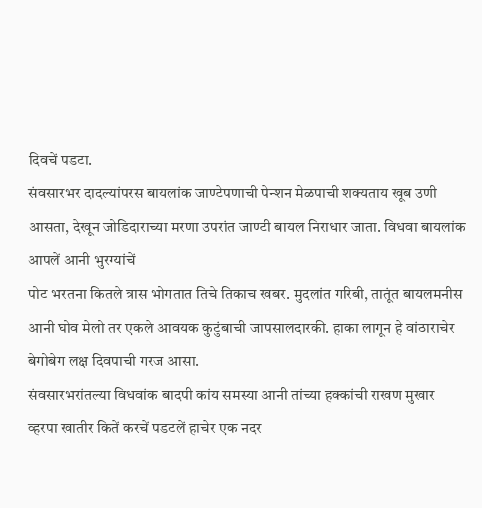दिवचें पडटा.
संवसारभर दादल्यांपरस बायलांक जाण्टेपणाची पेन्शन मेळपाची शक्यताय खूब उणी आसता, देखून जोडिदाराच्या मरणा उपरांत जाण्टी बायल निराधार जाता. विधवा बायलांक आपलें आनी भुरग्यांचें
पोट भरतना कितले त्रास भोगतात तिचे तिकाच खबर. मुदलांत गरिबी, तातूंत बायलमनीस आनी घोव मेलो तर एकले आवयक कुटुंबाची जापसालदारकी. हाका लागून हे वांठाराचेर बेगोबेग लक्ष दिवपाची गरज आसा.
संवसारभरांतल्या विधवांक बादपी कांय समस्या आनी तांच्या हक्कांची राखण मुखार व्हरपा खातीर कितें करचें पडटलें हाचेर एक नदर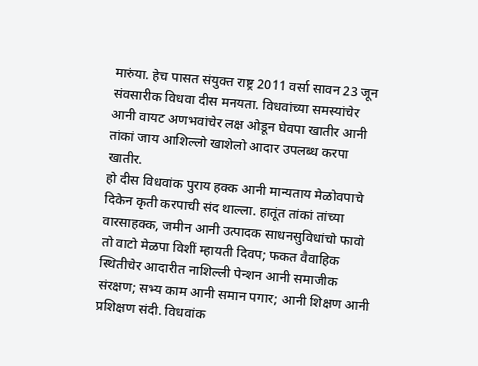मारुंया. हेच पासत संयुक्त राष्ट्र 2011 वर्सा सावन 23 जून संवसारीक विधवा दीस मनयता. विधवांच्या समस्यांचेर आनी वायट अणभवांचेर लक्ष ओडून घेवपा खातीर आनी तांकां जाय आशिल्लो खाशेलो आदार उपलब्ध करपा खातीर.
हो दीस विधवांक पुराय हक्क आनी मान्यताय मेळोवपाचे दिकेन कृती करपाची संद थाल्ला. हातूंत तांकां तांच्या वारसाहक्क, जमीन आनी उत्पादक साधनसुविधांचो फावो तो वाटो मेळपा विशीं म्हायती दिवप; फकत वैवाहिक स्थितीचेर आदारीत नाशिल्ली पेन्शन आनी समाजीक संरक्षण; सभ्य काम आनी समान पगार; आनी शिक्षण आनी प्रशिक्षण संदी. विधवांक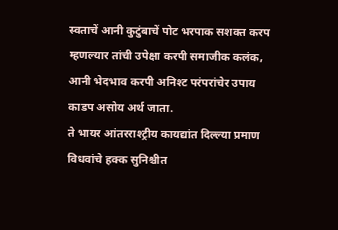स्वताचें आनी कुटुंबाचें पोट भरपाक सशक्त करप म्हणल्यार तांची उपेक्षा करपी समाजीक कलंक, आनी भेदभाव करपी अनिश्ट परंपरांचेर उपाय काडप असोय अर्थ जाता.
ते भायर आंतरराश्ट्रीय कायद्यांत दिल्ल्या प्रमाण विधवांचे हक्क सुनिश्चीत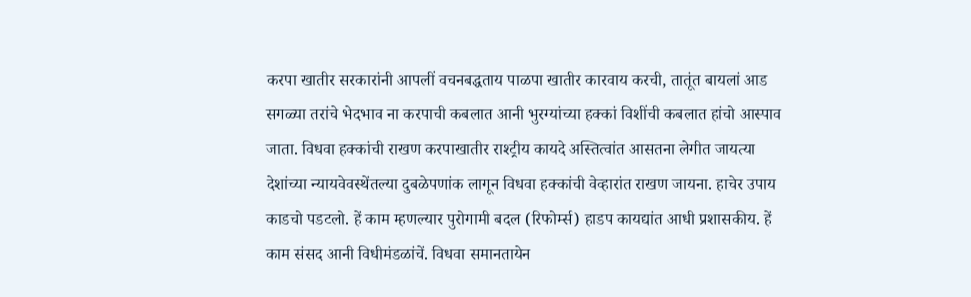करपा खातीर सरकारांनी आपलीं वचनबद्धताय पाळपा खातीर कारवाय करची, तातूंत बायलां आड सगळ्या तरांचे भेदभाव ना करपाची कबलात आनी भुरग्यांच्या हक्कां विशींची कबलात हांचो आस्पाव जाता. विधवा हक्कांची राखण करपाखातीर राश्ट्रीय कायदे अस्तित्वांत आसतना लेगीत जायत्या देशांच्या न्यायवेवस्थेंतल्या दुबळेपणांक लागून विधवा हक्कांची वेव्हारांत राखण जायना. हाचेर उपाय काडचो पडटलो. हें काम म्हणल्यार पुरोगामी बदल (रिफोर्म्स) हाडप कायद्यांत आधी प्रशासकीय. हें काम संसद आनी विधीमंडळांचें. विधवा समानतायेन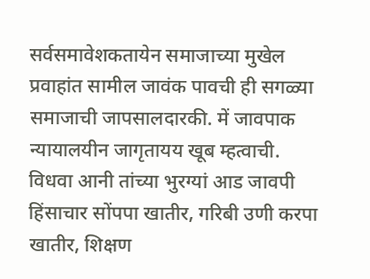सर्वसमावेशकतायेन समाजाच्या मुखेल प्रवाहांत सामील जावंक पावची ही सगळ्या समाजाची जापसालदारकी. में जावपाक न्यायालयीन जागृतायय खूब म्हत्वाची.
विधवा आनी तांच्या भुरग्यां आड जावपी हिंसाचार सोंपपा खातीर, गरिबी उणी करपा खातीर, शिक्षण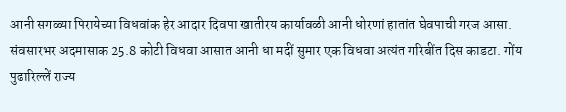आनी सगळ्या पिरायेच्या विधवांक हेर आदार दिवपा खातीरय कार्यावळी आनी धोरणां हातांत घेवपाची गरज आसा.
संवसारभर अदमासाक 25.8 कोटी विधवा आसात आनी धा मदीं सुमार एक विधवा अत्यंत गरिबींत दिस काडटा. गोंय पुढारिल्लें राज्य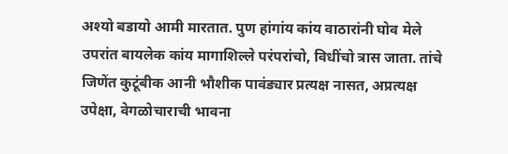अश्यो बडायो आमी मारतात. पुण हांगांय कांय वाठारांनी घोव मेले उपरांत बायलेक कांय मागाशिल्ले परंपरांचो, विधींचो त्रास जाता. तांचे जिणेंत कुटूंबीक आनी भौशीक पावंड्यार प्रत्यक्ष नासत, अप्रत्यक्ष उपेक्षा, वेगळोचाराची भावना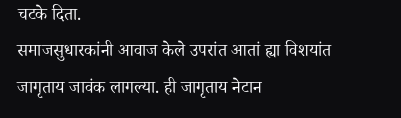चटके दिता.
समाजसुधारकांनी आवाज केले उपरांत आतां ह्या विशयांत जागृताय जावंक लागल्या. ही जागृताय नेटान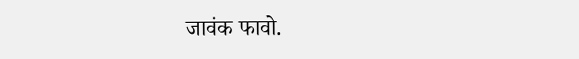जावंक फावो.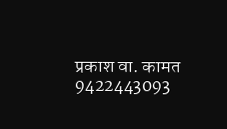प्रकाश वा. कामत
9422443093